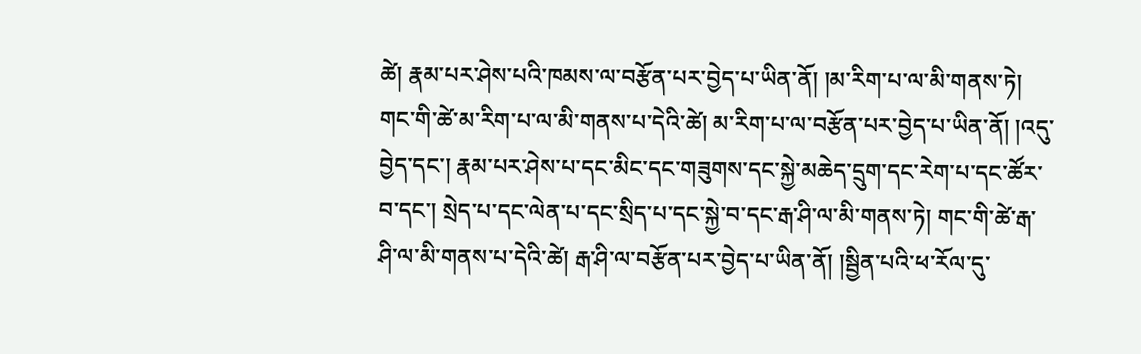ཚེ། རྣམ་པར་ཤེས་པའི་ཁམས་ལ་བརྩོན་པར་བྱེད་པ་ཡིན་ནོ། །མ་རིག་པ་ལ་མི་གནས་ཏེ། གང་གི་ཚེ་མ་རིག་པ་ལ་མི་གནས་པ་དེའི་ཚེ། མ་རིག་པ་ལ་བརྩོན་པར་བྱེད་པ་ཡིན་ནོ། །འདུ་བྱེད་དང་། རྣམ་པར་ཤེས་པ་དང་མིང་དང་གཟུགས་དང་སྐྱེ་མཆེད་དྲུག་དང་རེག་པ་དང་ཚོར་བ་དང་། སྲེད་པ་དང་ལེན་པ་དང་སྲིད་པ་དང་སྐྱེ་བ་དང་རྒ་ཤི་ལ་མི་གནས་ཏེ། གང་གི་ཚེ་རྒ་ཤི་ལ་མི་གནས་པ་དེའི་ཚེ། རྒ་ཤི་ལ་བརྩོན་པར་བྱེད་པ་ཡིན་ནོ། །སྦྱིན་པའི་ཕ་རོལ་དུ་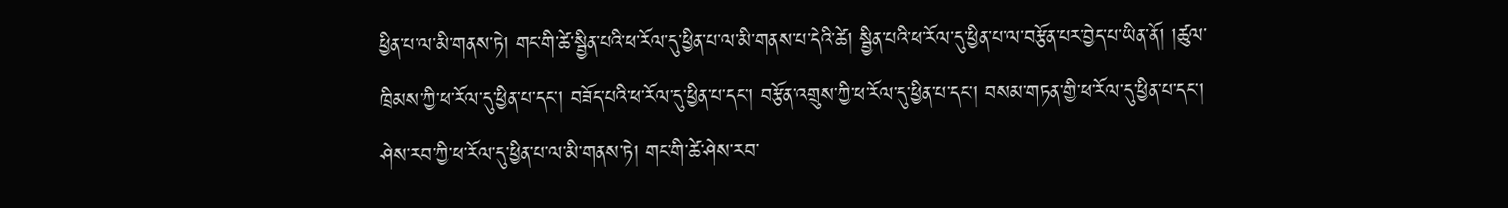ཕྱིན་པ་ལ་མི་གནས་ཏེ། གང་གི་ཚེ་སྦྱིན་པའི་ཕ་རོལ་དུ་ཕྱིན་པ་ལ་མི་གནས་པ་དེའི་ཚེ། སྦྱིན་པའི་ཕ་རོལ་དུ་ཕྱིན་པ་ལ་བརྩོན་པར་བྱེད་པ་ཡིན་ནོ། །ཚུལ་ཁྲིམས་ཀྱི་ཕ་རོལ་དུ་ཕྱིན་པ་དང་། བཟོད་པའི་ཕ་རོལ་དུ་ཕྱིན་པ་དང་། བརྩོན་འགྲུས་ཀྱི་ཕ་རོལ་དུ་ཕྱིན་པ་དང་། བསམ་གཏན་གྱི་ཕ་རོལ་དུ་ཕྱིན་པ་དང་། ཤེས་རབ་ཀྱི་ཕ་རོལ་དུ་ཕྱིན་པ་ལ་མི་གནས་ཏེ། གང་གི་ཚེ་ཤེས་རབ་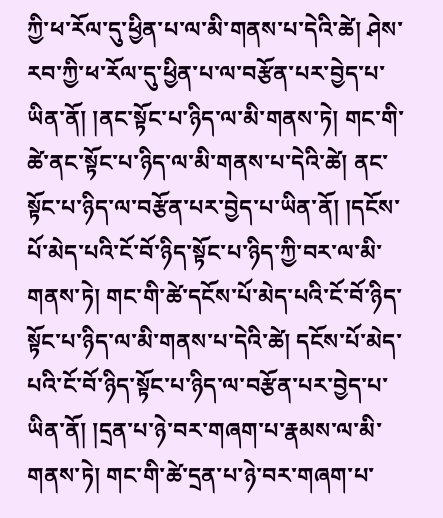ཀྱི་ཕ་རོལ་དུ་ཕྱིན་པ་ལ་མི་གནས་པ་དེའི་ཚེ། ཤེས་རབ་ཀྱི་ཕ་རོལ་དུ་ཕྱིན་པ་ལ་བརྩོན་པར་བྱེད་པ་ཡིན་ནོ། །ནང་སྟོང་པ་ཉིད་ལ་མི་གནས་ཏེ། གང་གི་ཚེ་ནང་སྟོང་པ་ཉིད་ལ་མི་གནས་པ་དེའི་ཚེ། ནང་སྟོང་པ་ཉིད་ལ་བརྩོན་པར་བྱེད་པ་ཡིན་ནོ། །དངོས་པོ་མེད་པའི་ངོ་བོ་ཉིད་སྟོང་པ་ཉིད་ཀྱི་བར་ལ་མི་གནས་ཏེ། གང་གི་ཚེ་དངོས་པོ་མེད་པའི་ངོ་བོ་ཉིད་སྟོང་པ་ཉིད་ལ་མི་གནས་པ་དེའི་ཚེ། དངོས་པོ་མེད་པའི་ངོ་བོ་ཉིད་སྟོང་པ་ཉིད་ལ་བརྩོན་པར་བྱེད་པ་ཡིན་ནོ། །དྲན་པ་ཉེ་བར་གཞག་པ་རྣམས་ལ་མི་གནས་ཏེ། གང་གི་ཚེ་དྲན་པ་ཉེ་བར་གཞག་པ་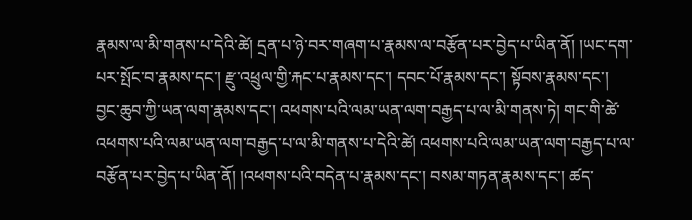རྣམས་ལ་མི་གནས་པ་དེའི་ཚེ། དྲན་པ་ཉེ་བར་གཞག་པ་རྣམས་ལ་བརྩོན་པར་བྱེད་པ་ཡིན་ནོ། །ཡང་དག་པར་སྤོང་བ་རྣམས་དང་། རྫུ་འཕྲུལ་གྱི་རྐང་པ་རྣམས་དང་། དབང་པོ་རྣམས་དང་། སྟོབས་རྣམས་དང་། བྱང་ཆུབ་ཀྱི་ཡན་ལག་རྣམས་དང་། འཕགས་པའི་ལམ་ཡན་ལག་བརྒྱད་པ་ལ་མི་གནས་ཏེ། གང་གི་ཚེ་འཕགས་པའི་ལམ་ཡན་ལག་བརྒྱད་པ་ལ་མི་གནས་པ་དེའི་ཚེ། འཕགས་པའི་ལམ་ཡན་ལག་བརྒྱད་པ་ལ་བརྩོན་པར་བྱེད་པ་ཡིན་ནོ། །འཕགས་པའི་བདེན་པ་རྣམས་དང་། བསམ་གཏན་རྣམས་དང་། ཚད་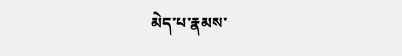མེད་པ་རྣམས་